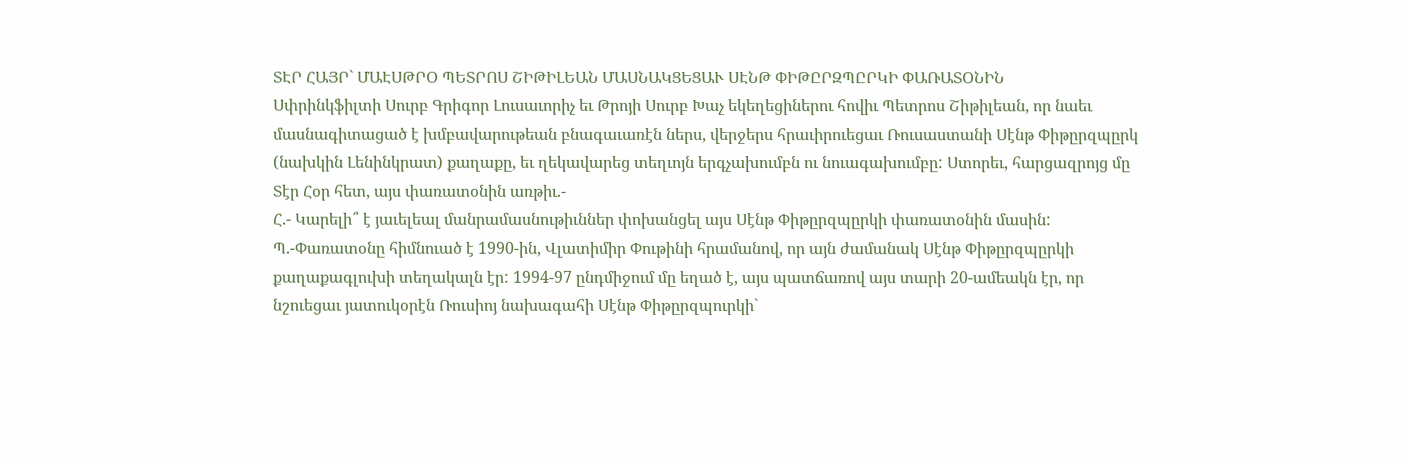ՏԷՐ ՀԱՅՐ` ՄԱԷՍԹՐՕ ՊԵՏՐՈՍ ՇԻԹԻԼԵԱՆ ՄԱՍՆԱԿՑԵՑԱՒ ՍԷՆԹ ՓԻԹԸՐԶՊԸՐԿԻ ՓԱՌԱՏՕՆԻՆ
Սփրինկֆիլտի Սուրբ Գրիգոր Լուսաւորիչ եւ Թրոյի Սուրբ Խաչ եկեղեցիներու հովիւ Պետրոս Շիթիլեան, որ նաեւ մասնագիտացած է խմբավարութեան բնագաւառէն ներս, վերջերս հրաւիրուեցաւ Ռուսաստանի Սէնթ Փիթըրզպըրկ (նախկին Լենինկրատ) քաղաքը, եւ ղեկավարեց տեղւոյն երգչախումբն ու նուագախումբը: Ստորեւ, հարցազրոյց մը Տէր Հօր հետ, այս փառատօնին առթիւ.-
Հ.- Կարելի՞ է յաւելեալ մանրամասնութիւններ փոխանցել այս Սէնթ Փիթըրզպըրկի փառատօնին մասին:
Պ.-Փառատօնը հիմնուած է 1990-ին, Վլատիմիր Փութինի հրամանով, որ այն ժամանակ Սէնթ Փիթըրզպըրկի քաղաքագլուխի տեղակալն էր: 1994-97 ընդմիջում մը եղած է, այս պատճառով այս տարի 20-ամեակն էր, որ նշուեցաւ յատուկօրէն Ռուսիոյ նախագահի Սէնթ Փիթըրզպուրկի`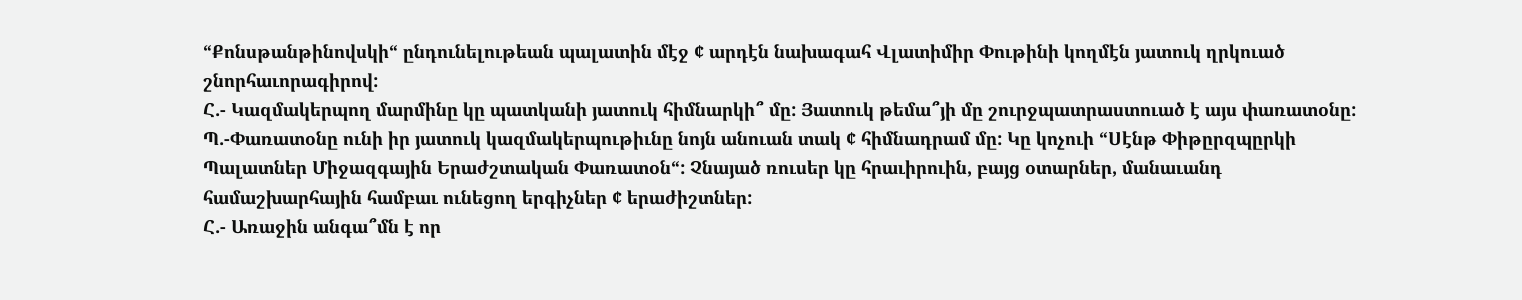“Քոնսթանթինովսկի“ ընդունելութեան պալատին մէջ ¢ արդէն նախագահ Վլատիմիր Փութինի կողմէն յատուկ ղրկուած շնորհաւորագիրով:
Հ.- Կազմակերպող մարմինը կը պատկանի յատուկ հիմնարկի՞ մը: Յատուկ թեմա՞յի մը շուրջպատրաստուած է այս փառատօնը:
Պ.-Փառատօնը ունի իր յատուկ կազմակերպութիւնը նոյն անուան տակ ¢ հիմնադրամ մը: Կը կոչուի “Սէնթ Փիթըրզպըրկի Պալատներ Միջազգային Երաժշտական Փառատօն“: Չնայած ռուսեր կը հրաւիրուին, բայց օտարներ, մանաւանդ համաշխարհային համբաւ ունեցող երգիչներ ¢ երաժիշտներ:
Հ.- Առաջին անգա՞մն է որ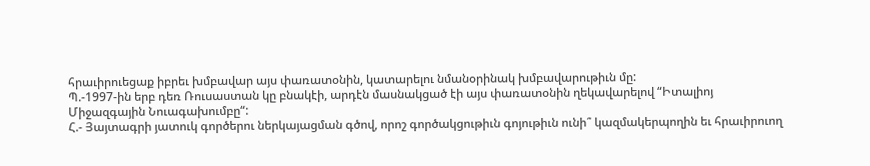հրաւիրուեցաք իբրեւ խմբավար այս փառատօնին, կատարելու նմանօրինակ խմբավարութիւն մը:
Պ.-1997-ին երբ դեռ Ռուսաստան կը բնակէի, արդէն մասնակցած էի այս փառատօնին ղեկավարելով “Իտալիոյ Միջազգային Նուագախումբը“:
Հ.- Յայտագրի յատուկ գործերու ներկայացման գծով, որոշ գործակցութիւն գոյութիւն ունի՞ կազմակերպողին եւ հրաւիրուող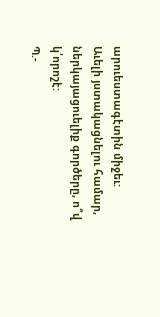արուեստագէտին միջեւ: Աւելի յստակացնելու համար, ներկայացուելիք գործերը, ո՞վ կ՛որոշէ:
Պ.-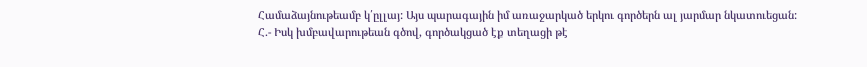Համաձայնութեամբ կ՛ըլլայ: Այս պարագային իմ առաջարկած երկու գործերն ալ յարմար նկատուեցան:
Հ.- Իսկ խմբավարութեան գծով, գործակցած էք տեղացի թէ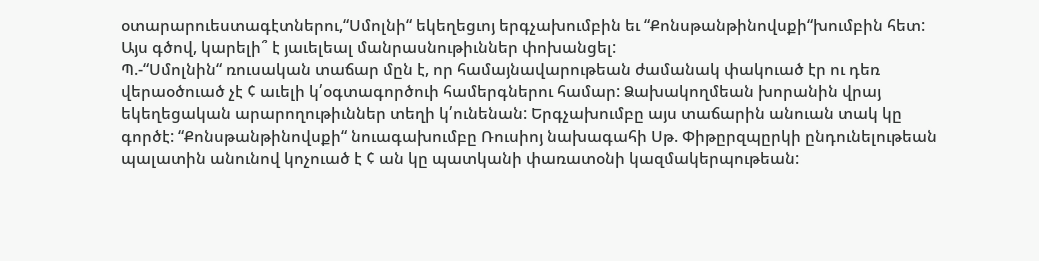օտարարուեստագէտներու,“Սմոլնի“ եկեղեցւոյ երգչախումբին եւ “Քոնսթանթինովսքի“խումբին հետ: Այս գծով, կարելի՞ է յաւելեալ մանրասնութիւններ փոխանցել:
Պ.-“Սմոլնին“ ռուսական տաճար մըն է, որ համայնավարութեան ժամանակ փակուած էր ու դեռ վերաօծուած չէ ¢ աւելի կ՛օգտագործուի համերգներու համար: Ձախակողմեան խորանին վրայ եկեղեցական արարողութիւններ տեղի կ՛ունենան: Երգչախումբը այս տաճարին անուան տակ կը գործէ: “Քոնսթանթինովսքի“ նուագախումբը Ռուսիոյ նախագահի Սթ. Փիթըրզպըրկի ընդունելութեան պալատին անունով կոչուած է ¢ ան կը պատկանի փառատօնի կազմակերպութեան: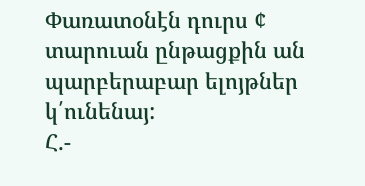Փառատօնէն դուրս ¢ տարուան ընթացքին ան պարբերաբար ելոյթներ կ՛ունենայ:
Հ.-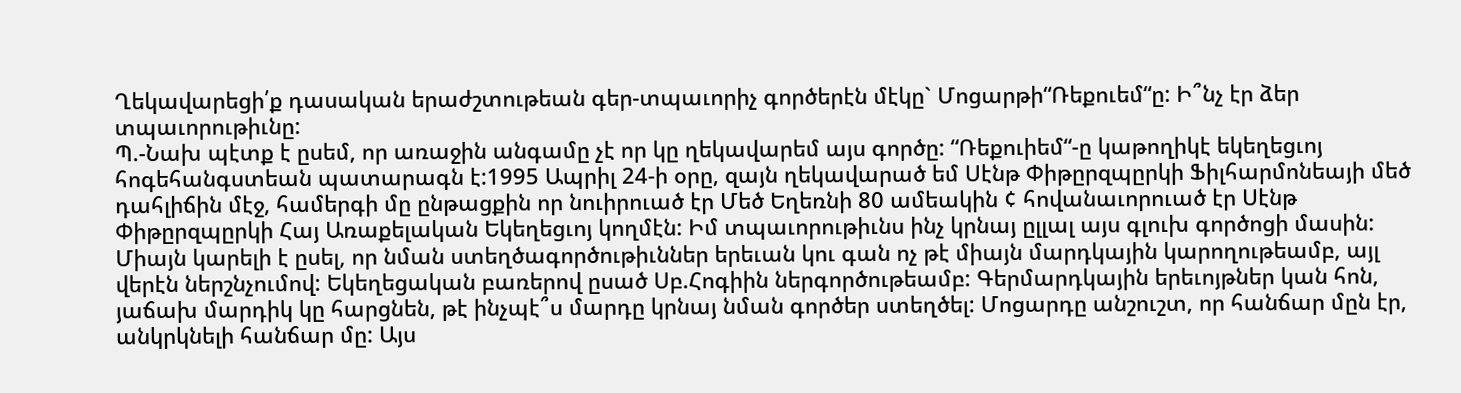Ղեկավարեցի՛ք դասական երաժշտութեան գեր-տպաւորիչ գործերէն մէկը` Մոցարթի“Ռեքուեմ“ը: Ի՞նչ էր ձեր տպաւորութիւնը:
Պ.-Նախ պէտք է ըսեմ, որ առաջին անգամը չէ որ կը ղեկավարեմ այս գործը: “Ռեքուիեմ“-ը կաթողիկէ եկեղեցւոյ հոգեհանգստեան պատարագն է:1995 Ապրիլ 24-ի օրը, զայն ղեկավարած եմ Սէնթ Փիթըրզպըրկի Ֆիլհարմոնեայի մեծ դահլիճին մէջ, համերգի մը ընթացքին որ նուիրուած էր Մեծ Եղեռնի 80 ամեակին ¢ հովանաւորուած էր Սէնթ Փիթըրզպըրկի Հայ Առաքելական Եկեղեցւոյ կողմէն: Իմ տպաւորութիւնս ինչ կրնայ ըլլալ այս գլուխ գործոցի մասին: Միայն կարելի է ըսել, որ նման ստեղծագործութիւններ երեւան կու գան ոչ թէ միայն մարդկային կարողութեամբ, այլ վերէն ներշնչումով: Եկեղեցական բառերով ըսած Սբ.Հոգիին ներգործութեամբ: Գերմարդկային երեւոյթներ կան հոն, յաճախ մարդիկ կը հարցնեն, թէ ինչպէ՞ս մարդը կրնայ նման գործեր ստեղծել: Մոցարդը անշուշտ, որ հանճար մըն էր, անկրկնելի հանճար մը: Այս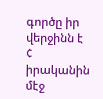գործը իր վերջինն է ¢ իրականին մէջ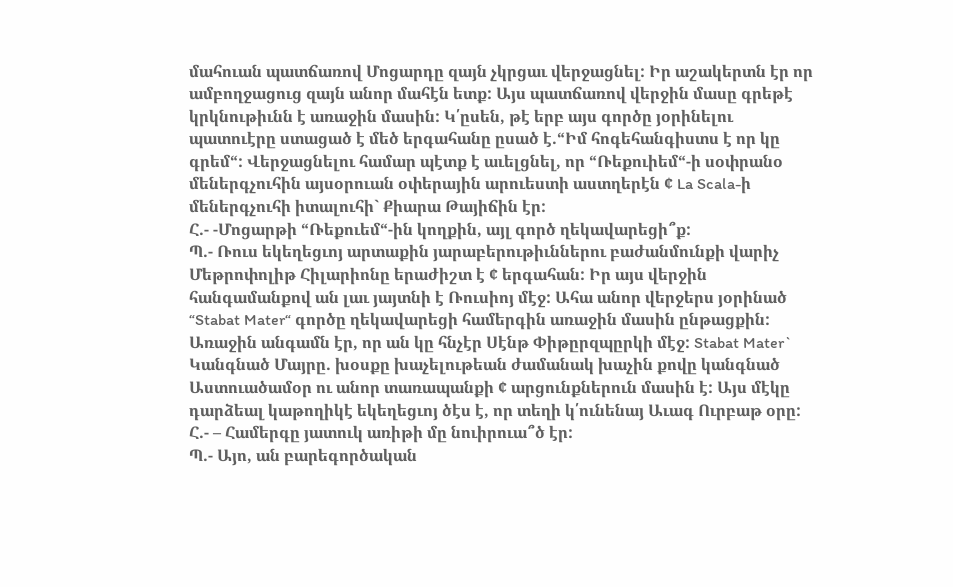մահուան պատճառով Մոցարդը զայն չկրցաւ վերջացնել: Իր աշակերտն էր որ ամբողջացուց զայն անոր մահէն ետք: Այս պատճառով վերջին մասը գրեթէ կրկնութիւնն է առաջին մասին: Կ՛ըսեն, թէ երբ այս գործը յօրինելու պատուէրը ստացած է մեծ երգահանը ըսած է.“Իմ հոգեհանգիստս է որ կը գրեմ“: Վերջացնելու համար պէտք է աւելցնել, որ “Ռեքուիեմ“-ի սօփրանօ մեներգչուհին այսօրուան օփերային արուեստի աստղերէն ¢ La Scala-ի մեներգչուհի իտալուհի` Քիարա Թայիճին էր:
Հ.- -Մոցարթի “Ռեքուեմ“-ին կողքին, այլ գործ ղեկավարեցի՞ք:
Պ.- Ռուս եկեղեցւոյ արտաքին յարաբերութիւններու բաժանմունքի վարիչ Մեթրոփոլիթ Հիլարիոնը երաժիշտ է ¢ երգահան: Իր այս վերջին հանգամանքով ան լաւ յայտնի է Ռուսիոյ մէջ: Ահա անոր վերջերս յօրինած “Stabat Mater“ գործը ղեկավարեցի համերգին առաջին մասին ընթացքին: Առաջին անգամն էր, որ ան կը հնչէր Սէնթ Փիթըրզպըրկի մէջ: Stabat Mater` Կանգնած Մայրը. խօսքը խաչելութեան ժամանակ խաչին քովը կանգնած Աստուածամօր ու անոր տառապանքի ¢ արցունքներուն մասին է: Այս մէկը դարձեալ կաթողիկէ եկեղեցւոյ ծէս է, որ տեղի կ՛ունենայ Աւագ Ուրբաթ օրը:
Հ.- – Համերգը յատուկ առիթի մը նուիրուա՞ծ էր:
Պ.- Այո, ան բարեգործական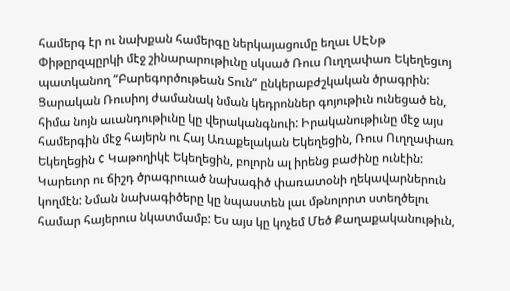համերգ էր ու նախքան համերգը ներկայացումը եղաւ ՍԷՆթ Փիթըրզպըրկի մէջ շինարարութիւնը սկսած Ռուս Ուղղափառ Եկեղեցւոյ պատկանող “Բարեգործութեան Տուն“ ընկերաբժշկական ծրագրին: Ցարական Ռուսիոյ ժամանակ նման կեդրոններ գոյութիւն ունեցած են, հիմա նոյն աւանդութիւնը կը վերականգնուի: Իրականութիւնը մէջ այս համերգին մէջ հայերն ու Հայ Առաքելական Եկեղեցին, Ռուս Ուղղափառ Եկեղեցին ¢ Կաթողիկէ Եկեղեցին, բոլորն ալ իրենց բաժինը ունէին: Կարեւոր ու ճիշդ ծրագրուած նախագիծ փառատօնի ղեկավարներուն կողմէն: Նման նախագիծերը կը նպաստեն լաւ մթնոլորտ ստեղծելու համար հայերուս նկատմամբ: Ես այս կը կոչեմ Մեծ Քաղաքականութիւն,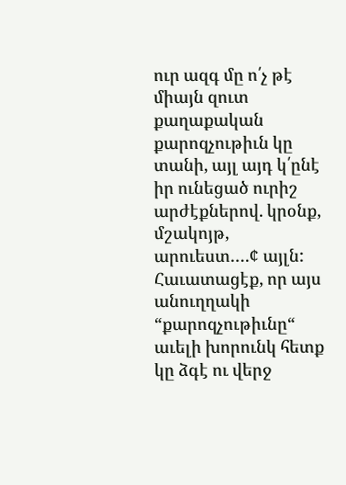ուր ազգ մը ո՛չ թէ միայն զուտ քաղաքական քարոզչութիւն կը տանի, այլ այդ կ՛ընէ իր ունեցած ուրիշ արժէքներով. կրօնք, մշակոյթ, արուեստ….¢ այլն: Հաւատացէք, որ այս անուղղակի “քարոզչութիւնը“ աւելի խորունկ հետք կը ձգէ ու վերջ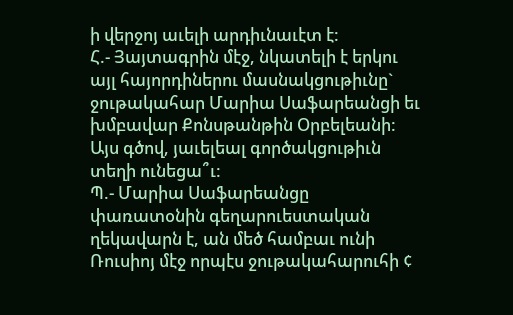ի վերջոյ աւելի արդիւնաւէտ է:
Հ.- Յայտագրին մէջ, նկատելի է երկու այլ հայորդիներու մասնակցութիւնը` ջութակահար Մարիա Սաֆարեանցի եւ խմբավար Քոնսթանթին Օրբելեանի: Այս գծով, յաւելեալ գործակցութիւն տեղի ունեցա՞ւ:
Պ.- Մարիա Սաֆարեանցը փառատօնին գեղարուեստական ղեկավարն է, ան մեծ համբաւ ունի Ռուսիոյ մէջ որպէս ջութակահարուհի ¢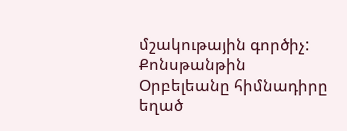մշակութային գործիչ: Քոնսթանթին Օրբելեանը հիմնադիրը եղած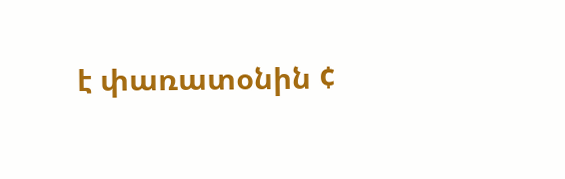է փառատօնին ¢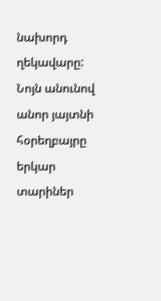նախորդ ղեկավարը: Նոյն անունով անոր յայտնի հօրեղբայրը երկար տարիներ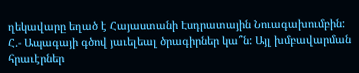ղեկավարը եղած է Հայաստանի Էսդրատային Նուագախումբին:
Հ.- Ապագայի գծով յաւելեալ ծրագիրներ կա՞ն: Այլ խմբավարման հրաւէրներ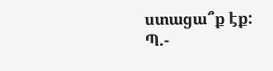ստացա՞ք էք:
Պ.-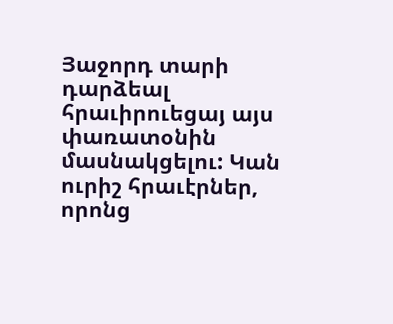Յաջորդ տարի դարձեալ հրաւիրուեցայ այս փառատօնին մասնակցելու: Կան ուրիշ հրաւէրներ, որոնց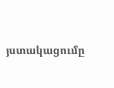յստակացումը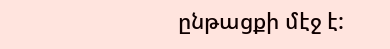ընթացքի մէջ է: